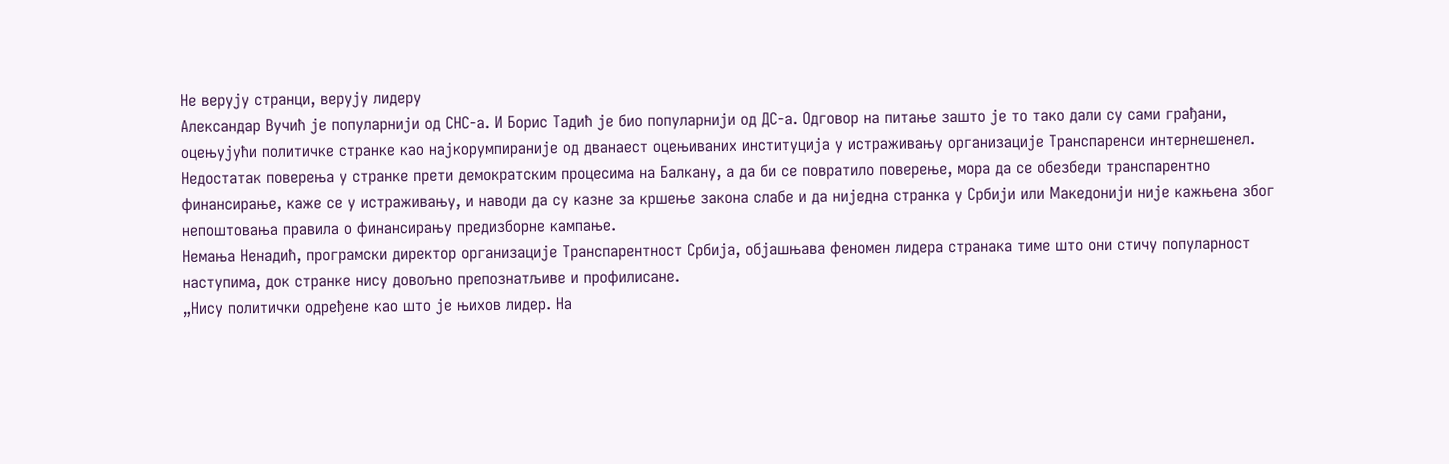Не верују странци, верују лидеру
Александар Вучић је популарнији од СНС-а. И Борис Тадић је био популарнији од ДС-а. Одговор на питање зашто је то тако дали су сами грађани, оцењујући политичке странке као најкорумпираније од дванаест оцењиваних институција у истраживању организације Транспаренси интернешенел.
Недостатак поверења у странке прети демократским процесима на Балкану, а да би се повратило поверење, мора да се обезбеди транспарентно финансирање, каже се у истраживању, и наводи да су казне за кршење закона слабе и да ниједна странка у Србији или Македонији није кажњена због непоштовања правила о финансирању предизборне кампање.
Немања Ненадић, програмски директор организације Транспарентност Србија, објашњава феномен лидера странака тиме што они стичу популарност наступима, док странке нису довољно препознатљиве и профилисане.
„Нису политички одређене као што је њихов лидер. На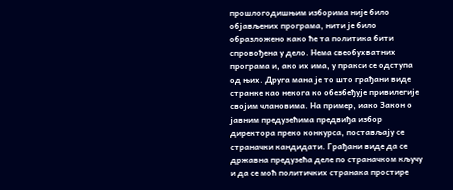прошлогодишњим изборима није било објављених програма, нити је било образложено како ће та политика бити спровођена у дело. Нема свеобухватних програма и, ако их има, у пракси се одступа од њих. Друга мана је то што грађани виде странке као некога ко обезбеђује привилегије својим члановима. На пример, иако Закон о јавним предузећима предвиђа избор директора преко конкурса, постављају се страначки кандидати. Грађани виде да се државна предузећа деле по страначком кључу и да се моћ политичких странака простире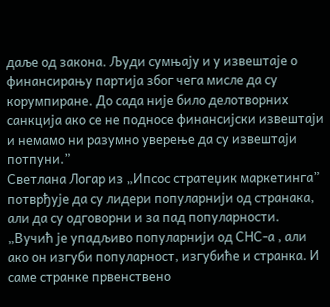даље од закона. Људи сумњају и у извештаје о финансирању партија због чега мисле да су корумпиране. До сада није било делотворних санкција ако се не подносе финансијски извештаји и немамо ни разумно уверење да су извештаји потпуни.”
Светлана Логар из „Ипсос стратеџик маркетинга” потврђује да су лидери популарнији од странака, али да су одговорни и за пад популарности.
„Вучић је упадљиво популарнији од СНС-а , али ако он изгуби популарност, изгубиће и странка. И саме странке првенствено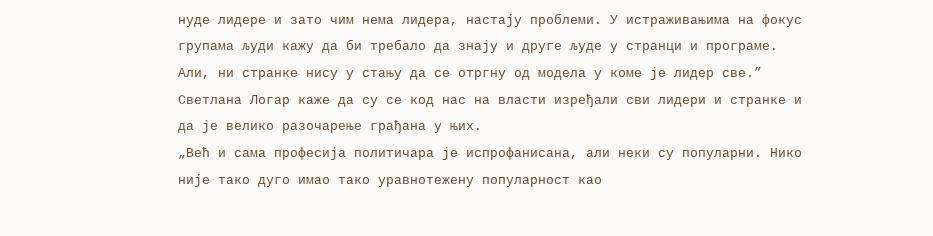нуде лидере и зато чим нема лидера, настају проблеми. У истраживањима на фокус групама људи кажу да би требало да знају и друге људе у странци и програме. Али, ни странке нису у стању да се отргну од модела у коме је лидер све.”
Светлана Логар каже да су се код нас на власти изређали сви лидери и странке и да је велико разочарење грађана у њих.
„Већ и сама професија политичара је испрофанисана, али неки су популарни. Нико није тако дуго имао тако уравнотежену популарност као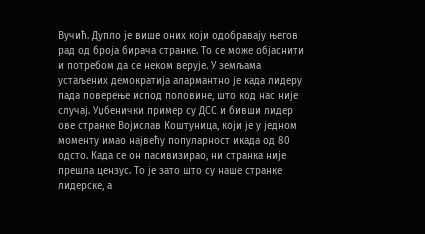Вучић. Дупло је више оних који одобравају његов рад од броја бирача странке. То се може објаснити и потребом да се неком верује. У земљама устаљених демократија алармантно је када лидеру пада поверење испод половине, што код нас није случај. Уџбенички пример су ДСС и бивши лидер ове странке Војислав Коштуница, који је у једном моменту имао највећу популарност икада од 80 одсто. Када се он пасивизирао, ни странка није прешла цензус. То је зато што су наше странке лидерске, а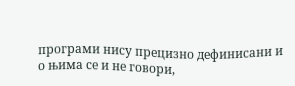програми нису прецизно дефинисани и о њима се и не говори,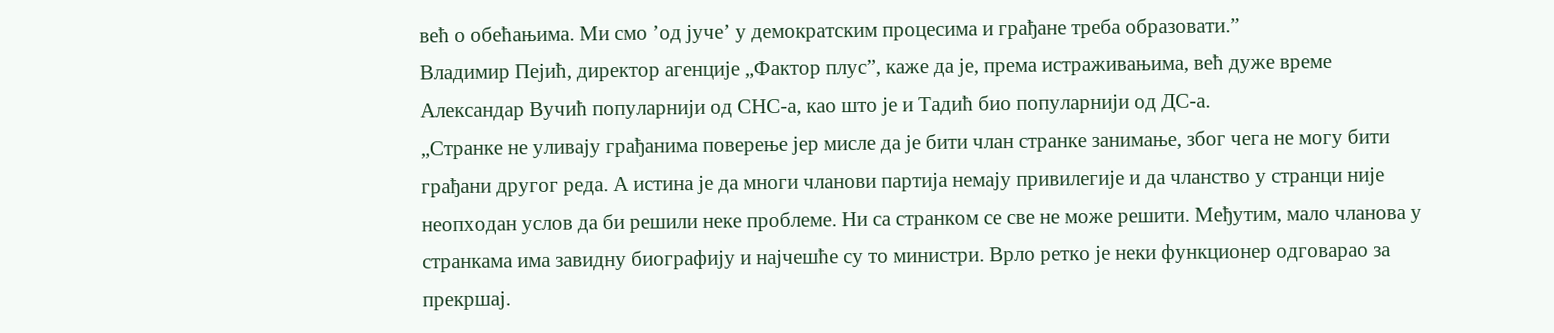већ о обећањима. Ми смо ’од јуче’ у демократским процесима и грађане треба образовати.”
Владимир Пејић, директор агенције „Фактор плус”, каже да је, према истраживањима, већ дуже време Александар Вучић популарнији од СНС-а, као што је и Тадић био популарнији од ДС-а.
„Странке не уливају грађанима поверење јер мисле да је бити члан странке занимање, због чега не могу бити грађани другог реда. А истина је да многи чланови партија немају привилегије и да чланство у странци није неопходан услов да би решили неке проблеме. Ни са странком се све не може решити. Међутим, мало чланова у странкама има завидну биографију и најчешће су то министри. Врло ретко је неки функционер одговарао за прекршај.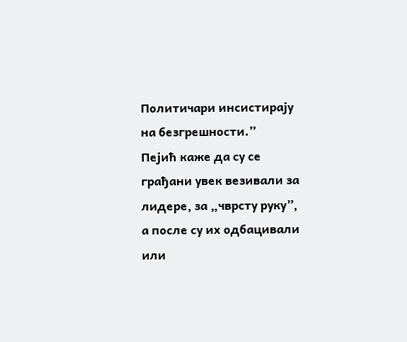Политичари инсистирају на безгрешности.”
Пејић каже да су се грађани увек везивали за лидере, за „чврсту руку”, а после су их одбацивали или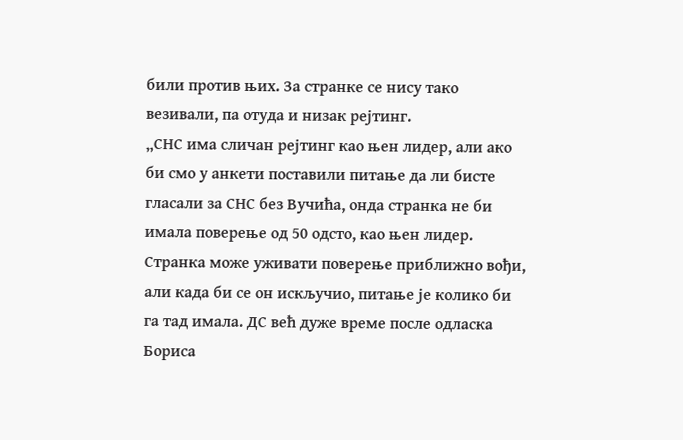били против њих. За странке се нису тако везивали, па отуда и низак рејтинг.
„СНС има сличан рејтинг као њен лидер, али ако би смо у анкети поставили питање да ли бисте гласали за СНС без Вучића, онда странка не би имала поверење од 50 одсто, као њен лидер. Странка може уживати поверење приближно вођи, али када би се он искључио, питање је колико би га тад имала. ДС већ дуже време после одласка Бориса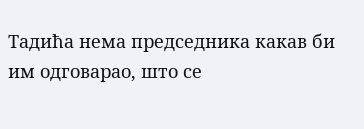Тадића нема председника какав би им одговарао, што се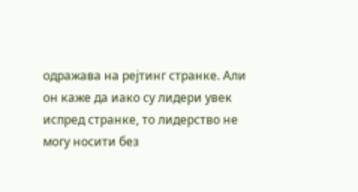одражава на рејтинг странке. Али он каже да иако су лидери увек испред странке, то лидерство не могу носити без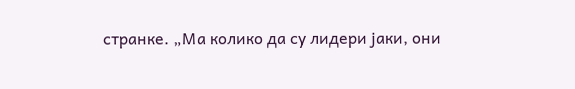странке. „Ма колико да су лидери јаки, они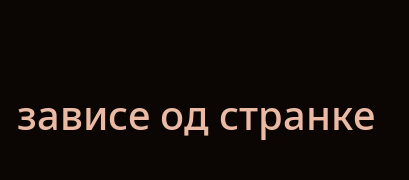зависе од странке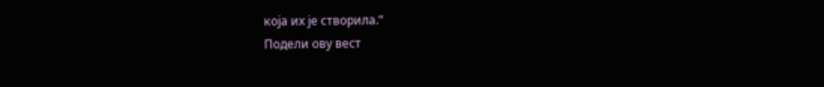која их је створила.”
Подели ову вест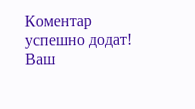Комeнтар успeшно додат!
Ваш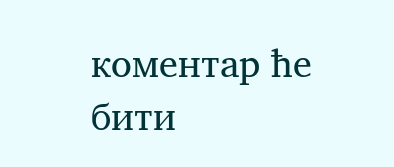комeнтар ћe бити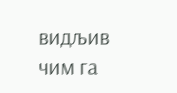видљив чим га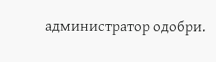администратор одобри.